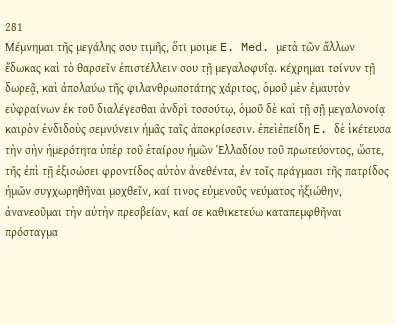281
Μέμνημαι τῆς μεγάλης σου τιμῆς, ὅτι μοιμε E. Med. μετὰ τῶν ἄλλων ἔδωκας καὶ τὸ θαρσεῖν ἐπιστέλλειν σου τῇ μεγαλοφυΐᾳ. κέχρημαι τοίνυν τῇ δωρεᾷ, καὶ ἀπολαύω τῆς φιλανθρωποτάτης χάριτος, ὁμοῦ μὲν ἐμαυτὸν εὐφραίνων ἐκ τοῦ διαλέγεσθαι ἀνδρὶ τοσούτῳ, ὁμοῦ δὲ καὶ τῇ σῇ μεγαλονοίᾳ καιρὸν ἐνδιδοὺς σεμνύνειν ἡμᾶς ταῖς ἀποκρίσεσιν. ἐπεὶἐπείδη E. δὲ ἱκέτευσα τὴν σὴν ἡμερότητα ὑπὲρ τοῦ ἑταίρου ἡμῶν Ἑλλαδίου τοῦ πρωτεύοντος, ὥστε, τῆς ἐπὶ τῇ ἐξισώσει φροντίδος αὐτὸν ἀνεθέντα, ἐν τοῖς πράγμασι τῆς πατρίδος ἡμῶν συγχωρηθῆναι μοχθεῖν, καί τινος εὐμενοῦς νεύματος ἠξιώθην, ἀνανεοῦμαι τὴν αὐτὴν πρεσβείαν, καί σε καθικετεύω καταπεμφθῆναι πρόσταγμα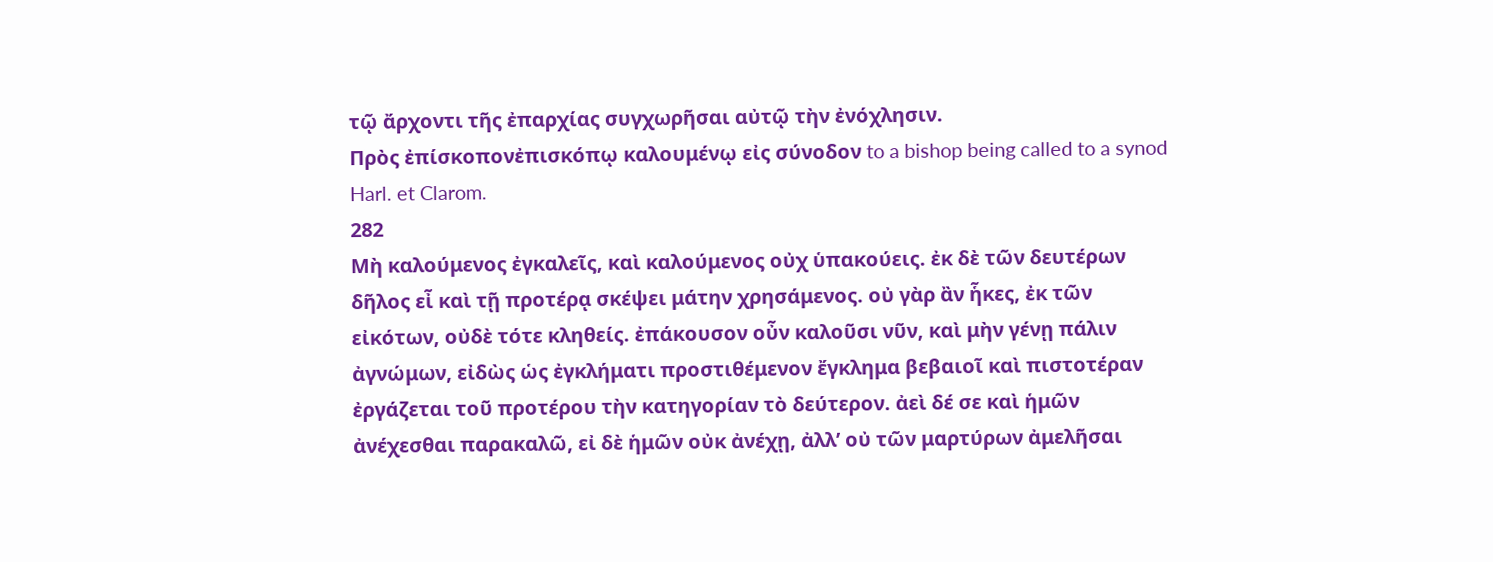τῷ ἄρχοντι τῆς ἐπαρχίας συγχωρῆσαι αὐτῷ τὴν ἐνόχλησιν.
Πρὸς ἐπίσκοπονἐπισκόπῳ καλουμένῳ εἰς σύνοδον to a bishop being called to a synod Harl. et Clarom.
282
Μὴ καλούμενος ἐγκαλεῖς, καὶ καλούμενος οὐχ ὑπακούεις. ἐκ δὲ τῶν δευτέρων δῆλος εἶ καὶ τῇ προτέρᾳ σκέψει μάτην χρησάμενος. οὐ γὰρ ἂν ἧκες, ἐκ τῶν εἰκότων, οὐδὲ τότε κληθείς. ἐπάκουσον οὖν καλοῦσι νῦν, καὶ μὴν γένῃ πάλιν ἀγνώμων, εἰδὼς ὡς ἐγκλήματι προστιθέμενον ἔγκλημα βεβαιοῖ καὶ πιστοτέραν ἐργάζεται τοῦ προτέρου τὴν κατηγορίαν τὸ δεύτερον. ἀεὶ δέ σε καὶ ἡμῶν ἀνέχεσθαι παρακαλῶ, εἰ δὲ ἡμῶν οὐκ ἀνέχῃ, ἀλλʼ οὐ τῶν μαρτύρων ἀμελῆσαι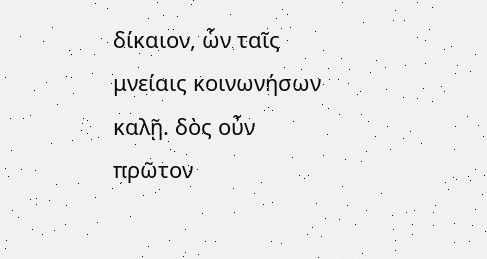δίκαιον, ὧν ταῖς μνείαις κοινωνήσων καλῇ. δὸς οὖν πρῶτον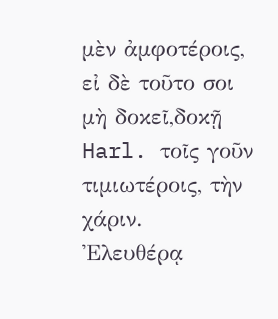μὲν ἀμφοτέροις, εἰ δὲ τοῦτο σοι μὴ δοκεῖ,δοκῇ Harl. τοῖς γοῦν τιμιωτέροις, τὴν χάριν.
Ἐλευθέρᾳ